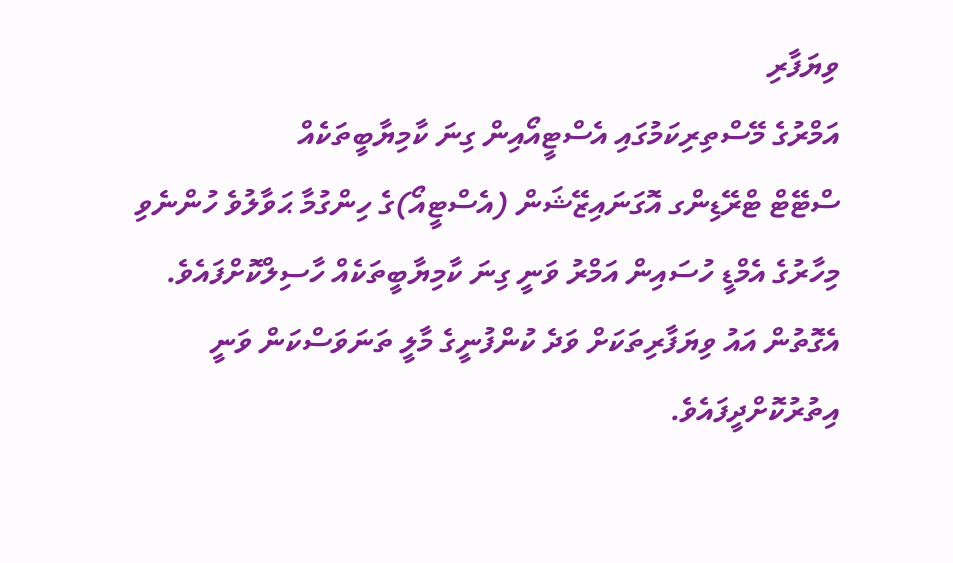ވިޔަފާރި
އަމްރުގެ މޭސްތިރިކަމުގައި އެސްޓީއޯއިން ގިނަ ކާމިޔާބީތަކެއް
ސްޓޭޓް ޓްރޭޑިންގ އޮގަނައިޒޭޝަން (އެސްޓީއޯ)ގެ ހިންގުމާ ޙަވާލުވެ ހުންނެވި މިހާރުގެ އެމްޑީ ހުސައިން އަމްރު ވަނީ ގިނަ ކާމިޔާބީތަކެއް ހާސިލްކޮށްފައެވެ. އެގޮތުން އައު ވިޔަފާރިތަކަށް ވަދެ ކުންފުނީގެ މާލީ ތަނަވަސްކަން ވަނީ އިތުރުކޮށްދީފައެވެ.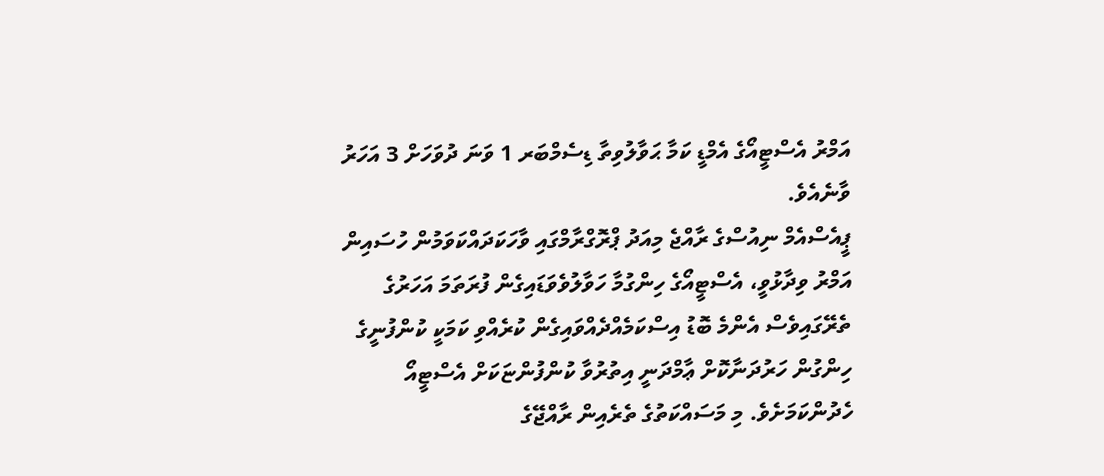އަމްރު އެސްޓީއޯގެ އެމްޑީ ކަމާ ޙަވާލުވިތާ ޑިސެމްބަރ 1 ވަނަ ދުވަހަށް 3 އަހަރު ވާނެއެވެ.
ޕީއެސްއެމް ނިއުސްގެ ރާއްޖެ މިއަދު ޕްރޮގްރާމްގައި ވާހަކަދައްކަވަމުން ހުސައިން އަމްރު ވިދާޅުވީ، އެސްޓީއޯގެ ހިންގުމާ ހަވާލުވެވަޑައިގެން ފުރަތަމަ އަހަރުގެ ތެރޭގައިވެސް އެންމެ ބޮޑު އިސްކަމެއްދެއްވައިގެން ކުރެއްވި ކަމަކީ ކުންފުނީގެ ހިންގުން ހަރުދަނާކޮށް ޢާމްދަނީ އިތުރުވާ ކުންފުންޏަކަށް އެސްޓީއޯ ހެދުންކަމަށެވެ. މި މަސައްކަތުގެ ތެރެއިން ރާއްޖޭގެ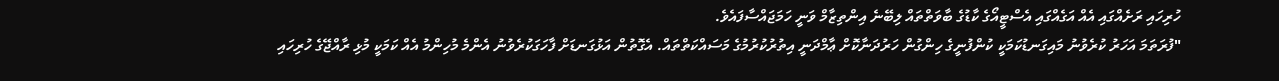ހުރިހައި ރަށެއްގައި އެއް އަގެއްގައި އެސްޓީއޯގެ ކާޑުގެ ބާވަތްތައް ލިބޭނެ އިންތިޒާމް ވަނީ ހަމަޖައްސާފައެވެ.
"ފުރަތަމަ އަހަރު ކުރެވުނު މައިގަނޑުކަމަކީ ކުންފުނީގެ ހިންގުން ހަރުދަނާކޮށް ޢާމްދަނީ އިތުރުކުރުމުގެ މަސައްކަތްތައް. އެގޮތުން އަޅުގަނޑަށް ފާހަގަކުރެވުނު އެންމެ މުހިންމު އެއް ކަމަކީ މުޅި ރާއްޖޭގެ ހުރިހައި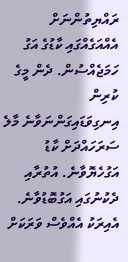ރައްޔިތުންނަށް އެއްއަގެއްގައި ކާޑުގެ އަގު ހަމަޖެއްސުން. ދެން މީގެ ކުރިން އިނގިވަޑައިގަންނަވާނެ މާލެ ސަރަހައްދަށް ކާޑު އަގުހެޔޮވާނެ. އުތުރާއި ދެކުނުގައި އަގުބޮޑުވާނެ. އެއިރަކު އެއްވެސް ވަރަކަށް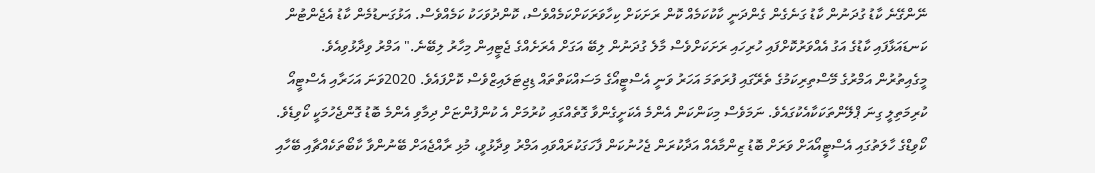ނޭންގޭނެ ކާޑު ގުދަނުން ކާޑު ގަނެގެން ގެންދަނީ ކާކުކަމެއް ކޮން ރަށަކަށް ކިހާވަރަކަށްކަމެއްވެސް، ކޮންދުވަހަކު ކަމެއްވެސް. އަޅުގަނޑުމެން ކާޑު އެޖެންޓުން ކަނޑައަޅާފައި ކާޑުގެ އަގު އެއްވަރުކޮށްފައި ހުރިހައި ރަށަކަށްވެސް މާލެ ގުދަނުން ލިބޭ އަގަށް އެރަށެއްގެ ޖެޓީއިން މިހާރު ލިބޭނެ." އަމްރު ވިދާޅުވިއެވެ.
މީގެއިތުރުން އަމްރުގެ މޭސްތިރިކަމުގެ ތެރޭގައި ފުރަތަމަ އަހަރު ވަނީ އެސްޓީއޯގެ މަސައްކަތްތައް ޑިޖިޓަލައިޒްވެސް ކޮށްފައެވެ. 2020ވަނަ އަހަރާއި އެސްޓީއޯ ކުރިމަތިލީ ގިނަ ޕްލޭންތަކަކާއެކުގައެވެ. ނަމަވެސް މިކަންކަން އެންމެ އެކަށީގެންވާ ގޮތެއްގައި ކުރުމަށް އެ ކުންފުންޏަށް ދިމާވި އެންމެ ބޮޑު ގޮންޖެހުމަކީ ކޯވިޑެވެ.
ކޯވިޑްގެ ހާލަތުގައި އެސްޓީއޯއަށް ވަރަށް ބޮޑު ޒިންމާއެއް އަދާކުރަން ޖެހުނުކަން ފާހަގަކުރައްވައި އަމްރު ވިދާޅުވީ، މުޅި ރާއްޖެއަށް ބޭނުންވާ ކާބޯތަކެއްޗާއި ބޭހާއި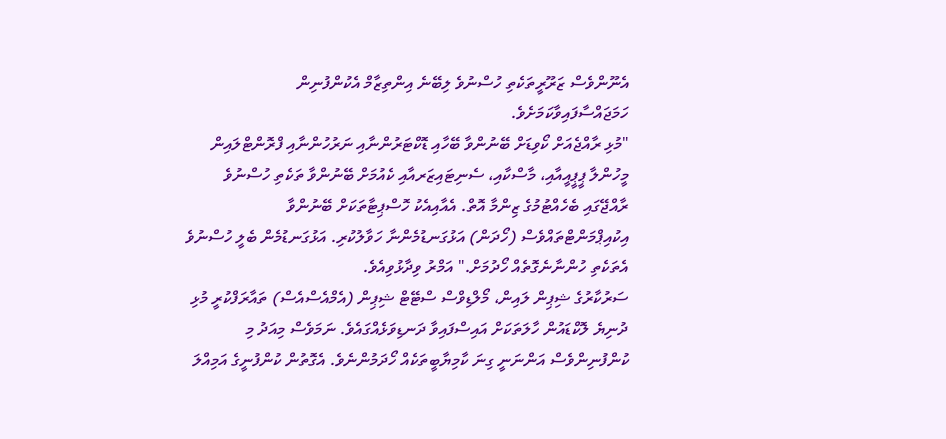އެނޫންވެސް ޒަރޫރީތަކެތި ހުސްނުވެ ލިބޭނެ އިންތިޒާމް އެކުންފުނިން ހަމަޖައްސާފައިވާކަމަށެވެ.
"މުޅި ރާއްޖެއަށް ކޯވިޑަށް ބޭނުންވާ ބޭހާއި ޑޮކްޓަރުންނާއި ނަރުހުންނާއި ފްރޮންޓްލައިން މީހުންލާ ޕީޕީއީއާއި، މާސްކާއި، ސެނިޓައިޒަރއާއި ކެއުމަށް ބޭނުންވާ ތަކެތި ހުސްނުވެ ރާއްޖޭގައި ބެހެއްޓުމުގެ ޒިންމާ އޮތް. އެއާއިއެކު ހޮސްޕިޓާތަކަށް ބޭނުންވާ އިކުއިޕްމަންޓްތައްވެސް (ހޯދަން) އަޅުގަނޑުމެންނާ ހަވާލުކުރި. އަޅުގަނޑުމެން ބެލީ ހުސްނުވެ އެތަކެތި ހުންނާނެގޮތެއް ހޯދުމަށް." އަމްރު ވިދާޅުވިއެވެ.
ސަރުކާރުގެ ޝިޕިން ލައިން، މޯލްޑިވްސް ސްޓޭޓް ޝިޕިން (އެމްއެސްއެސް) ތައާރަފްކުރީ މުޅި ދުނިޔެ ލޮކްޑައުން ހާލަތަކަށް އައިސްފައިވާ ދަނޑިވަޅެއްގައެވެ. ނަމަވެސް މިއަދު މި ކުންފުނިންވެސް އަންނަނީ ގިނަ ކާމިޔާބީތަކެއް ހޯދަމުންނެވެ. އެގޮތުން ކުންފުނީގެ އަމިއްލަ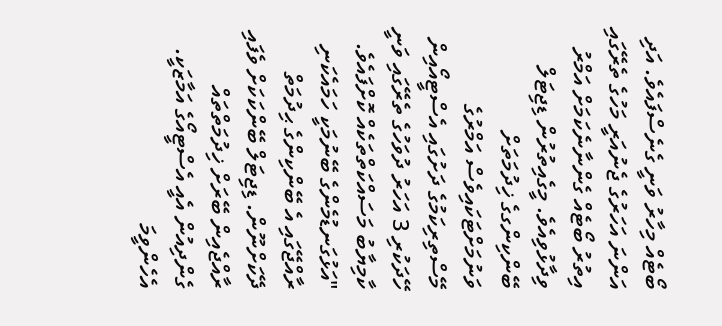ބޯޓެއް މިހާރު ވަނީ ގެނެސްފައެވެ. އަދި އަންނަ އަހަރުގެ ޖެނުއަރީ މަހުގެ ތެރޭގައި އިތުރު ބޯޓެއް ގެންނާނެކަމަށް އަމްރު ވިދާޅުވިއެވެ. މީގެއިތުރުން ޑިޖިޓަލް ބޭންކިންގގެ ޚިދުމަތަށް ވަނުމަށްޓަކައިވެސް އަމްރުގެ މޭސްތިރިކަމުގެ ދަށުގައި އެސްޓީއޯއިން ހޭދަކުރި 3 އަހަރު ދުވަހުގެ ތެރޭގައި ވަނީ ކާމިޔާބު މަސައްކަތްތަކެއް ކޮށްފައެވެ.
"އަޅުގަނޑުމެންގެ ބޭނުމަކީ ހަމައެކަނި ރާއްޖޭގައި އެ ބޭންކިންގެ ޙިދުމަތް ދޭކަށްނޫން. ޑިޖިޓަލް ބޭންކަކަށް ވެފައި ރާއްޖެއިން ބޭރަށް ޚިދުމަތްތައް ގެންދިއުން އެއީ އެސްޓީއޯގެ އަމާޒަކީ. އެހެންވީމަ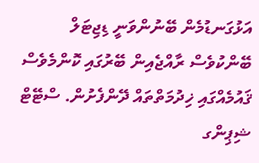އަޅުގަނޑުމެން ބޭނުންވަނީ ޑިޖިޓަލް ބޭންކުވެސް ރާއްޖެއިން ބޭރުގައި ކޮންމެވެސް ޤައުމެއްގައި ޚިދުމަތްތައް ދޭންފެށުން. ސްޓޭޓް ޝިޕިންގ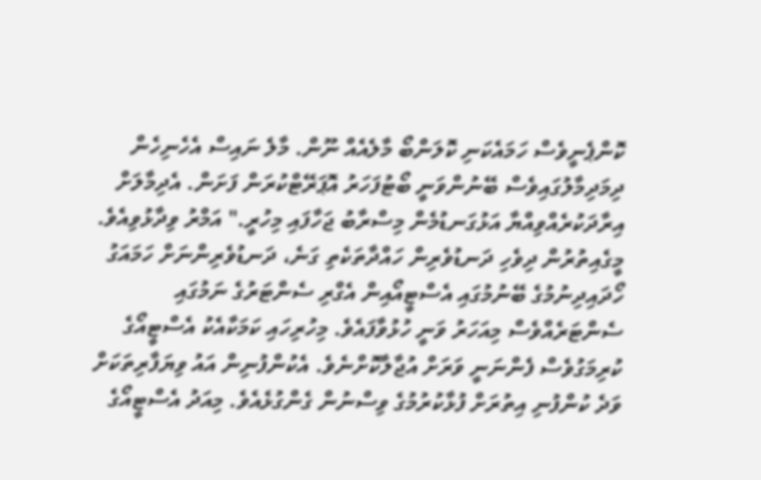ކޮންޕެނީވެސް ހަމައެކަނި ކޮލަންބޯ މާލެއެއް ނޫން. މާލެ ނައިސް އެހެނިހެން ދިމަދިމާލުގައިވެސް ބޭނުންވަނީ ބޯޓުފަހަރު އޮޕަރޭޓްކުރަން ފަށަން. އެދިމާލަށް އިރާދަކުރެއްވިއްޔާ އަޅުގަނޑުމެން މިސްރާބު ޖަހާފައި މިހުރީ." އަމްރު ވިދާޅުވިއެވެ.
މީގެއިތުރުން ދިވެހި ދަނޑުވެރިން ހައްދާތަކެތި ގަނެ، ދަނޑުވެރިންނަށް ހަމައަގު ހޯދައިދިނުމުގެ ބޭނުމުގައި އެސްޓީއޯއިން އެގްރި ސެންޓަރުގެ ނަމުގައި ސެންޓަރެއްވެސް މިއަހަރު ވަނީ ހުޅުވާފައެވެ. މިހުރިހައި ކަމަކާއެކު އެސްޓީއޯގެ ކުރިމަގުވެސް ފެންނަނީ ވަރަށް އުޖާލާކޮށްނެވެ. އެކުންފުނިން އައު ވިޔަފާރިތަކަށް ވަދެ ކުންފުނި އިތުރަށް ފުޅާކުރުމުގެ ވިސްނުން ގެންގުޅެއެވެ. މިއަދު އެސްޓީއޯގެ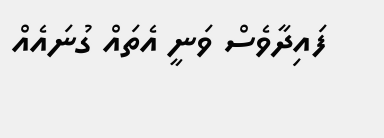ފައިދާވެސް ވަނީ އެތައް ގުނައެއް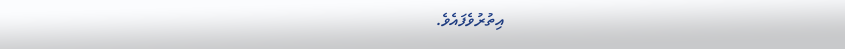އިތުރުވެފައެވެ.